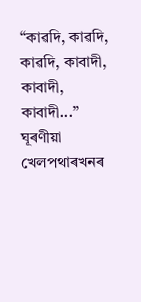“কাৱদি, কাৱদি, কাৱদি, কাবাদী, কাবাদী, কাবাদী...”
ঘূৰণীয়া খেলপথাৰখনৰ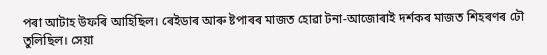পৰা আটাহ উফৰি আহিছিল। ৰেইডাৰ আৰু ষ্টপাৰৰ মাজত হোৱা টনা-আজোৰাই দৰ্শকৰ মাজত শিহৰণৰ ঢৌ তুলিছিল। সেয়া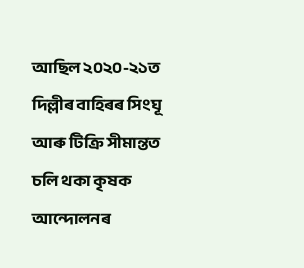আছিল ২০২০-২১ত দিল্লীৰ বাহিৰৰ সিংঘূ আৰু টিক্ৰি সীমান্তত চলি থকা কৃষক আন্দোলনৰ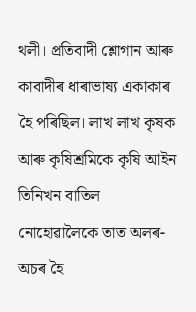থলী। প্ৰতিবাদী শ্লোগান আৰু কাবাদীৰ ধাৰাভাষ্য একাকাৰ হৈ পৰিছিল। লাখ লাখ কৃষক আৰু কৃষিশ্ৰমিকে কৃষি আইন তিনিখন বাতিল নোহোৱালৈকে তাত অলৰ-অচৰ হৈ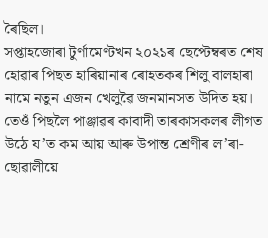ৰৈছিল।
সপ্তাহজোৰা টুৰ্ণামেণ্টখন ২০২১ৰ ছেপ্টেম্বৰত শেষ হোৱাৰ পিছত হাৰিয়ানাৰ ৰোহতকৰ শিলু বালহাৰা নামে নতুন এজন খেলুৱৈ জনমানসত উদিত হয়। তেওঁ পিছলৈ পাঞ্জাৱৰ কাবাদী তাৰকাসকলৰ লীগত উঠে য’ত কম আয় আৰু উপান্ত শ্ৰেণীৰ ল’ৰা-ছোৱালীয়ে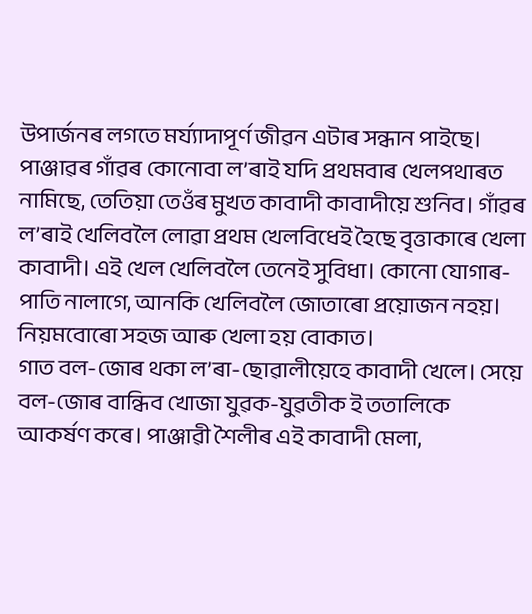উপাৰ্জনৰ লগতে মৰ্য্যাদাপূৰ্ণ জীৱন এটাৰ সন্ধান পাইছে।
পাঞ্জাৱৰ গাঁৱৰ কোনোবা ল’ৰাই যদি প্ৰথমবাৰ খেলপথাৰত নামিছে, তেতিয়া তেওঁৰ মুখত কাবাদী কাবাদীয়ে শুনিব। গাঁৱৰ ল’ৰাই খেলিবলৈ লোৱা প্ৰথম খেলবিধেই হৈছে বৃত্তাকাৰে খেলা কাবাদী। এই খেল খেলিবলৈ তেনেই সুবিধা। কোনো যোগাৰ-পাতি নালাগে, আনকি খেলিবলৈ জোতাৰো প্ৰয়োজন নহয়। নিয়মবোৰো সহজ আৰু খেলা হয় বোকাত।
গাত বল-জোৰ থকা ল’ৰা-ছোৱালীয়েহে কাবাদী খেলে। সেয়ে বল-জোৰ বান্ধিব খোজা যুৱক-যুৱতীক ই ততালিকে আকৰ্ষণ কৰে। পাঞ্জাৱী শৈলীৰ এই কাবাদী মেলা,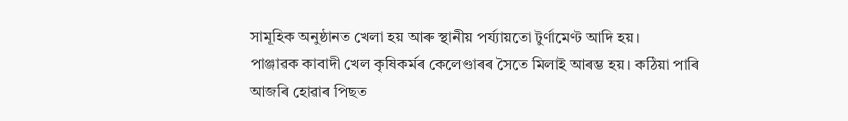সামূহিক অনুষ্ঠানত খেলা হয় আৰু স্থানীয় পৰ্য্যায়তো টুৰ্ণামেণ্ট আদি হয়।
পাঞ্জাৱক কাবাদী খেল কৃষিকৰ্মৰ কেলেণ্ডাৰৰ সৈতে মিলাই আৰম্ভ হয়। কঠিয়া পাৰি আজৰি হোৱাৰ পিছত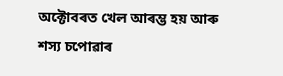অক্টোবৰত খেল আৰম্ভ হয় আৰু শস্য চপোৱাৰ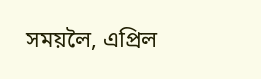সময়লৈ, এপ্ৰিল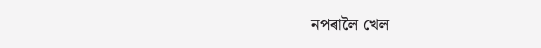নপৰালৈ খেল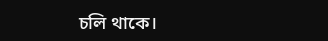চলি থাকে।